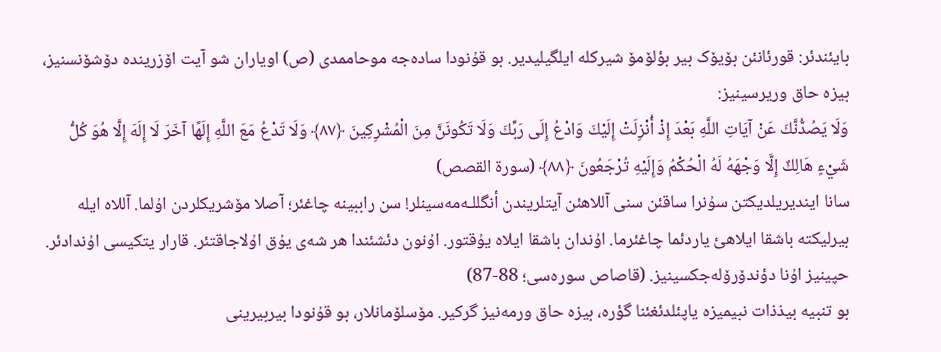بایئندئر: قورئانئن بۆیۆک بیر بؤلۆمۆ شیرکلە ایلگیلیدیر. بو قۇنودا سادەجە موحاممدی (ص) اویاران شو آیت اۆزریندە دۆشۆنسنیز، بیزە حاق وریرسینیز:
وَلَا يَصُدُّنَّكَ عَنْ آيَاتِ اللَّهِ بَعْدَ إِذْ أُنْزِلَتْ إِلَيْكَ وَادْعُ إِلَى رَبِّكَ وَلَا تَكُونَنَّ مِنَ الْمُشْرِكِينَ ﴿۸۷﴾ وَلَا تَدْعُ مَعَ اللَّهِ إِلَهًا آخَرَ لَا إِلَهَ إِلَّا هُوَ كُلُّ شَيْءٍ هَالِكٌ إِلَّا وَجْهَهُ لَهُ الْحُكْمُ وَإِلَيْهِ تُرْجَعُونَ ﴿۸۸﴾ (سورة القصص)
سانا ایندیریلدیکتن سۇنرا ساقئن سنی آللاهئن آیتلریندن أنگللـەمەسینلر! سن راببینە چاغئر؛ آصلا مۆشریکلردن اۇلما. آللاە ایلە بیرلیکتە باشقا ایلاهئ یاردئما چاغئرما. اۇندان باشقا ایلاە یۇقتور. اۇنون دئشئندا هر شەی یۇق اۇلاجاقتئر. قارار یتکیسی اۇندادئر. حپینیز اۇنا دؤندۆرۆلەجکسینیز. (قاصاص سورەسی؛ 88-87)
بو تنبیە بیذذات نبیمیزە یاپئلدئغئنا گؤرە، بیزە حاق ورمەنیز گرکیر. مۆسلۆمانلار، بو قۇنودا بیربیرینی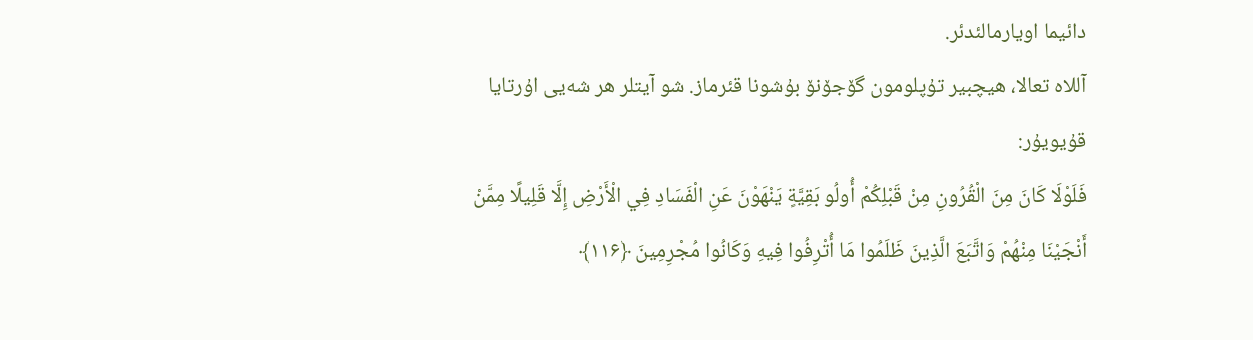دائیما اویارمالئدئر.
آللاە تعالا، هیچبیر تۇپلومون گۆجۆنۆ بۇشونا قئرماز. شو آیتلر هر شەیی اۇرتایا قۇیویۇر:
فَلَوْلَا كَانَ مِنَ الْقُرُونِ مِنْ قَبْلِكُمْ أُولُو بَقِيَّةٍ يَنْهَوْنَ عَنِ الْفَسَادِ فِي الْأَرْضِ إِلَّا قَلِيلًا مِمَّنْ أَنْجَيْنَا مِنْهُمْ وَاتَّبَعَ الَّذِينَ ظَلَمُوا مَا أُتْرِفُوا فِيهِ وَكَانُوا مُجْرِمِينَ ﴿۱۱۶﴾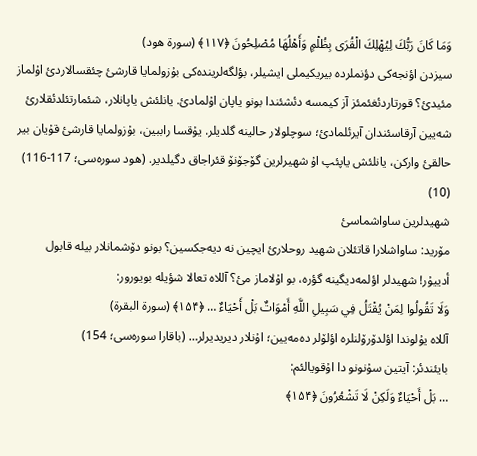وَمَا كَانَ رَبُّكَ لِيُهْلِكَ الْقُرَى بِظُلْمٍ وَأَهْلُهَا مُصْلِحُونَ ﴿۱۱۷﴾ (سورة هود)
سیزدن اؤنجەکی دؤنملردە بیریکیملی ایشیلر، بؤلگەلریندەکی بۇزولمایا قارشئ چئقسالاردئ اۇلماز مئیدئ؟ قورتاردئغئمئز آز کیمسە دئشئندا بونو یاپان اۇلمادئ. یانلئش یاپانلار، شئمارتئلدئقلارئ شەیین آرقاسئندان آیرئلمادئ؛ سوچلولار حالینە گلدیلر. یۇقسا راببین، بۇزولمایا قارشئ قۇیان بیر حالقئ وارکن، یانلئش یاپئپ اۇ شهیرلرین گۆجۆنۆ قئراجاق دگیلدیر. (هود سورەسی؛ 117-116)
(10)
شهیدلرین ساواشماسئ
مۆرید: ساواشلارا قاتئلان شهید روحلارئ ایچین نە دیەجکسین؟ بونو دۆشمانلار بیلە قابول أدییۇر! شهیدلر اؤلمەدیگینە گؤرە، بو اۇلاماز مئ؟ آللاە تعالا شؤیلە بویورور:
وَلَا تَقُولُوا لِمَنْ يُقْتَلُ فِي سَبِيلِ اللَّهِ أَمْوَاتٌ بَلْ أَحْيَاءٌ … ﴿۱۵۴﴾ (سورة البقرة)
آللاە یۇلوندا اؤلدۆرۆلنلرە اؤلۆلر دەمەیین؛ اۇنلار دیریدیرلر… (باقارا سورەسی؛ 154)
بایئندئر: آیتین سۇنونو دا اۇقویالئم:
… بَلْ أَحْيَاءٌ وَلَكِنْ لَا تَشْعُرُونَ ﴿۱۵۴﴾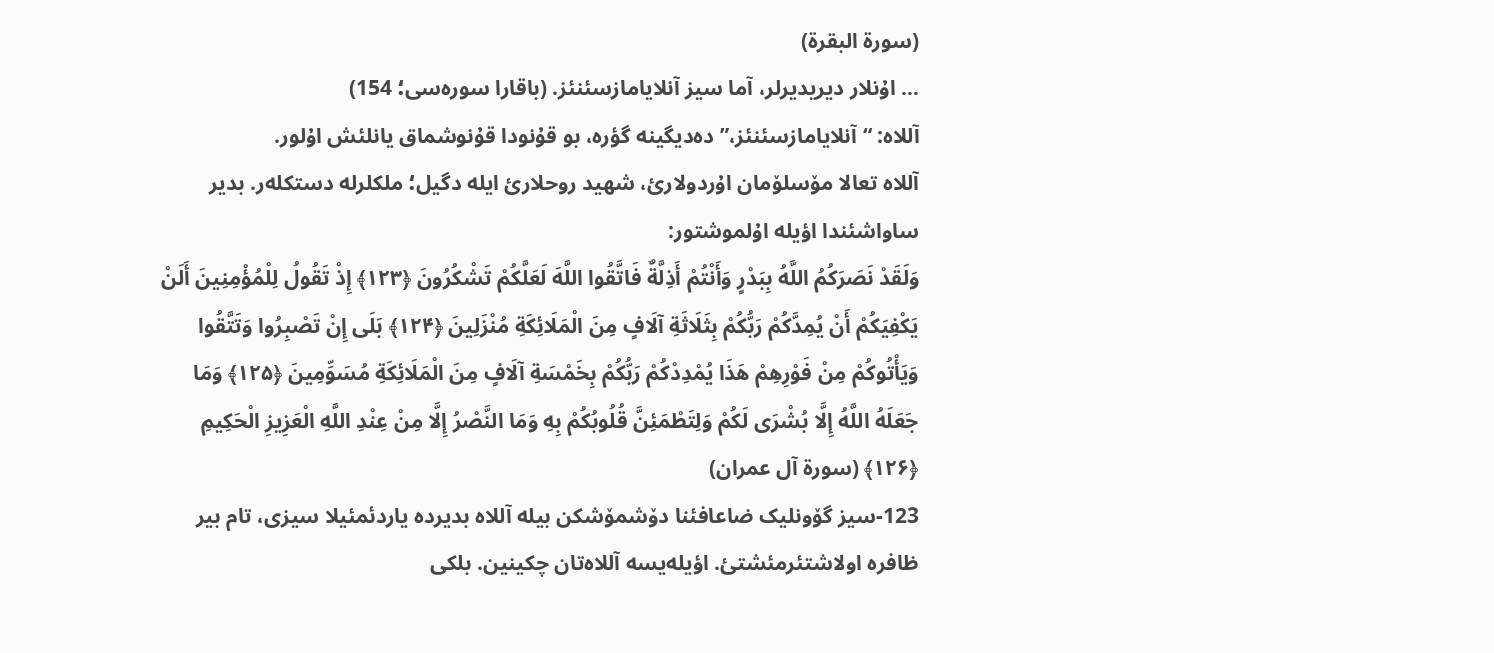(سورة البقرة)
… اۇنلار دیریدیرلر، آما سیز آنلایامازسئنئز. (باقارا سورەسی؛ 154)
آللاە: “آنلایامازسئنئز،” دەدیگینە گؤرە، بو قۇنودا قۇنوشماق یانلئش اۇلور.
آللاە تعالا مۆسلۆمان اۇردولارئ، شهید روحلارئ ایلە دگیل؛ ملکلرلە دستکلەر. بدیر ساواشئندا اؤیلە اۇلموشتور:
وَلَقَدْ نَصَرَكُمُ اللَّهُ بِبَدْرٍ وَأَنْتُمْ أَذِلَّةٌ فَاتَّقُوا اللَّهَ لَعَلَّكُمْ تَشْكُرُونَ ﴿۱۲۳﴾ إِذْ تَقُولُ لِلْمُؤْمِنِينَ أَلَنْ يَكْفِيَكُمْ أَنْ يُمِدَّكُمْ رَبُّكُمْ بِثَلَاثَةِ آلَافٍ مِنَ الْمَلَائِكَةِ مُنْزَلِينَ ﴿۱۲۴﴾ بَلَى إِنْ تَصْبِرُوا وَتَتَّقُوا وَيَأْتُوكُمْ مِنْ فَوْرِهِمْ هَذَا يُمْدِدْكُمْ رَبُّكُمْ بِخَمْسَةِ آلَافٍ مِنَ الْمَلَائِكَةِ مُسَوِّمِينَ ﴿۱۲۵﴾ وَمَا جَعَلَهُ اللَّهُ إِلَّا بُشْرَى لَكُمْ وَلِتَطْمَئِنَّ قُلُوبُكُمْ بِهِ وَمَا النَّصْرُ إِلَّا مِنْ عِنْدِ اللَّهِ الْعَزِيزِ الْحَكِيمِ ﴿۱۲۶﴾ (سورة آل عمران)
123-سیز گۆونلیک ضاعافئنا دۆشمۆشکن بیلە آللاە بدیردە یاردئمئیلا سیزی، تام بیر ظافرە اولاشتئرمئشتئ. اؤیلەیسە آللاەتان چکینین. بلکی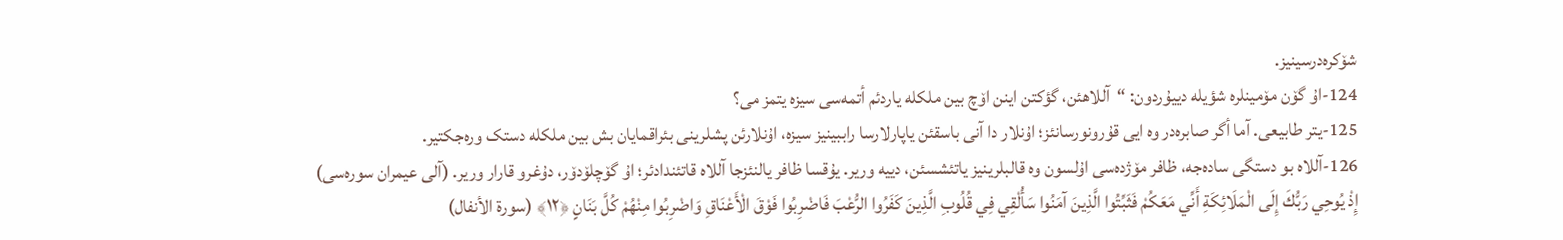شۆکرەدرسینیز.
124-اۇ گۆن مۆمینلرە شؤیلە دییۇردون: “آللاهئن، گؤکتن اینن اۆچ بین ملکلە یاردئم أتمەسی سیزە یتمز می؟
125-یتر طابیعی. آما أگر صابرەدر وە ایی قۇرونورسانئز؛ اۇنلار دا آنی باسقئن یاپارلارسا راببینیز سیزە، اۇنلارئن پشلرینی بئراقمایان بش بین ملکلە دستک ورەجکتیر.
126-آللاە بو دستگی سادەجە، ظافر مۆژدەسی اۇلسون وە قالبلرینیز یاتئشسئن، دییە وریر. یۇقسا ظافر یالنئزجا آللاە قاتئندادئر؛ اۇ گۆچلۆدۆر، دۇغرو قارار وریر. (آلی عیمران سورەسی)
إِذْ يُوحِي رَبُّكَ إِلَى الْمَلَائِكَةِ أَنِّي مَعَكُمْ فَثَبِّتُوا الَّذِينَ آمَنُوا سَأُلْقِي فِي قُلُوبِ الَّذِينَ كَفَرُوا الرُّعْبَ فَاضْرِبُوا فَوْقَ الْأَعْنَاقِ وَاضْرِبُوا مِنْهُمْ كُلَّ بَنَانٍ ﴿۱۲﴾ (سورة الأنفال)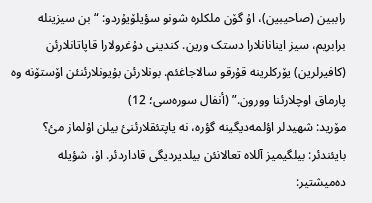راببین (صاحیبین)، اۇ گۆن ملکلرە شونو سؤیلۆیۇردو: “بن سیزینلە برابریم، سیز اینانانلارا دستک ورین. کندینی دۇغرولارا قاپاتانلارئن (کافیرلرین) یۆرکلرینە قۇرقو سالاجاغئم. بونلارئن بۇیونلارئنئن اۆستۆنە وە پارماق اوچلارئنا وورون.” (أنفال سورەسی؛ 12)
مۆرید: شهیدلر اؤلمەدیگینە گؤرە، نە یاپتئقلارئنئ بیلن اۇلماز مئ؟
بایئندئر: بیلگیمیز آللاە تعالانئن بیلدیردیگی قاداردئر. اۇ، شؤیلە دەمیشتیر: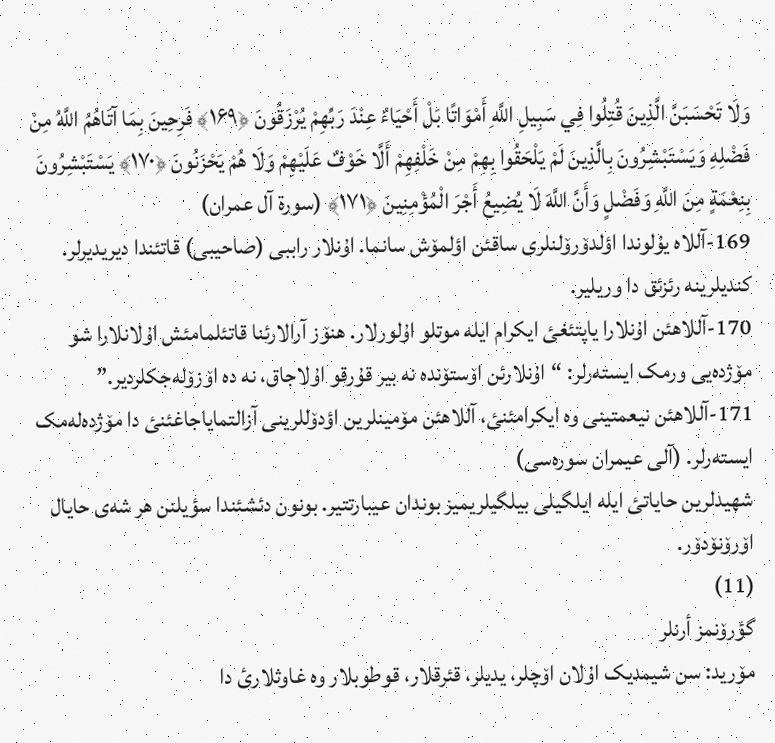وَلَا تَحْسَبَنَّ الَّذِينَ قُتِلُوا فِي سَبِيلِ اللَّهِ أَمْوَاتًا بَلْ أَحْيَاءٌ عِنْدَ رَبِّهِمْ يُرْزَقُونَ ﴿۱۶۹﴾ فَرِحِينَ بِمَا آتَاهُمُ اللَّهُ مِنْ فَضْلِهِ وَيَسْتَبْشِرُونَ بِالَّذِينَ لَمْ يَلْحَقُوا بِهِمْ مِنْ خَلْفِهِمْ أَلَّا خَوْفٌ عَلَيْهِمْ وَلَا هُمْ يَحْزَنُونَ ﴿۱۷۰﴾ يَسْتَبْشِرُونَ بِنِعْمَةٍ مِنَ اللَّهِ وَفَضْلٍ وَأَنَّ اللَّهَ لَا يُضِيعُ أَجْرَ الْمُؤْمِنِينَ ﴿۱۷۱﴾ (سورة آل عمران)
169-آللاە یۇلوندا اؤلدۆرۆلنلری ساقئن اؤلمۆش سانما. اۇنلار راببی (صاحیبی) قاتئندا دیریدیرلر. کندیلرینە رئزئق دا وریلیر.
170-آللاهئن اۇنلارا یاپتئغئ ایکرام ایلە موتلو اۇلورلار. هنۆز آرالارئنا قاتئلمامئش اۇلانلارا شو مۆژدەیی ورمک ایستەرلر: “اۇنلارئن اۆستۆندە نە بیر قۇرقو اۇلاجاق، نە دە اۆزۆلەجکلردیر.”
171-آللاهئن نیعمتینی وە ایکرامئنئ، آللاهئن مۆمینلرین اؤدۆللرینی آزالتمایاجاغئنئ دا مۆژدەلەمک ایستەرلر. (آلی عیمران سورەسی)
شهیدلرین حایاتئ ایلە ایلگیلی بیلگیلریمیز بوندان عیبارتتیر. بونون دئشئندا سؤیلنن هر شەی حایال اۆرۆنۆدۆر.
(11)
گؤرۆنمز أرنلر
مۆرید: سن شیمدیک اۇلان اۆچلر، یدیلر، قئرقلار، قوطوبلار وە غاوثلارئ دا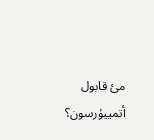مئ قابول أتمییۇرسون؟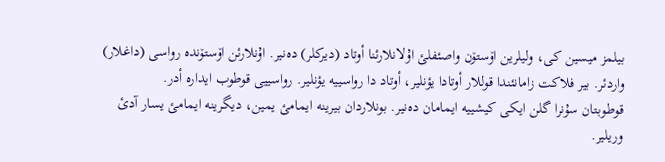بیلمز میسین کی، ولیلرین اۆستۆن واصئفلئ اۇلانلارئنا أوتاد (دیرکلر) دەنیر. اۇنلارئن اۆستۆندە رواسی (داغلار) واردئر. بیر فلاکت زامانئندا قوللار أوتادا یؤنلیر، أوتاد دا رواسییە یؤنلیر. رواسییی قوطوب ایدارە أدر.
قوطوبتان سۇنرا گلن ایکی کیشییە ایمامان دەنیر. بونلاردان بیرینە ایمامئ یمین، دیگرینە ایمامئ یسار آدئ وریلیر.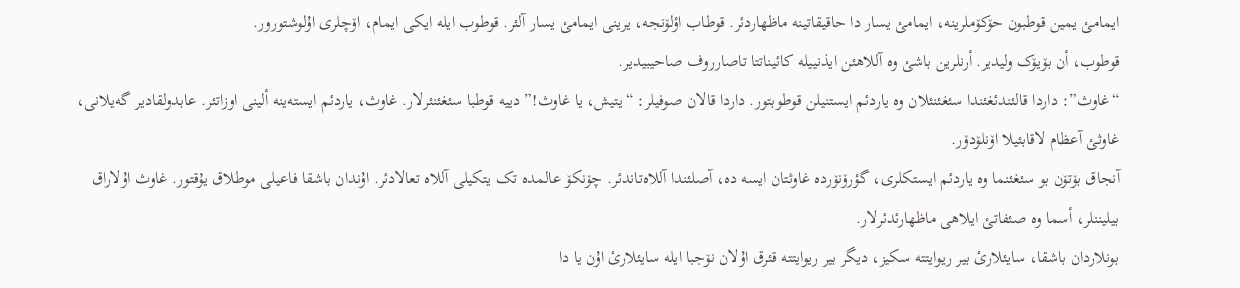ایمامئ یمین قوطبون حۆکۆملرینە، ایمامئ یسار دا حاقیقاتینە ماظهاردئر. قوطاب اؤلۆنجە، یرینی ایمامئ یسار آلئر. قوطوب ایلە ایکی ایمام، اۆچلری اۇلوشتورور.
قوطوب، أن بۆیۆک ولیدیر. أرنلرین باشئ وە آللاهئن ایذنییلە کائیناتتا تاصارروف صاحیبیدیر.
“غاوث”: داردا قالئندئغئندا سئغئنئلان وە یاردئم ایستنیلن قوطوبتور. داردا قالان صوفیلر: “یتیش، یا غاوث!” دییە قوطبا سئغئنئرلار. غاوث، یاردئم ایستەینە ألینی اوزاتئر. عابدولقادیر گەیلانی، غاوثئ آعظام لاقابئیلا اۆنلۆدۆر.
آنجاق بۆتۆن بو سئغئنما وە یاردئم ایستکلری، گؤرۆنۆردە غاوثتان ایسە دە، آصلئندا آللاەتاندئر. چۆنکۆ عالمدە تک یتکیلی آللاە تعالادئر. اۇندان باشقا فاعیلی موطلاق یۇقتور. غاوث اۇلاراق بیلیننلر، أسما وە صئفاتئ ایلاهی ماظهارئدئرلار.
بونلاردان باشقا، سایئلارئ بیر ریوایتتە سکیز، دیگر بیر ریوایتتە قئرق اۇلان نۆجبا ایلە سایئلارئ اۇن یا دا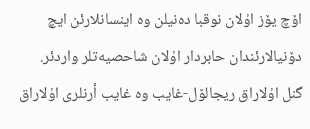اۆچ یۆز اۇلان نوقبا دەنیلن وە اینسانلارئن ایچ دۆنیالارئندان حابردار اۇلان شاحصیەتلر واردئر.
گنل اۇلاراق ریجالۆل-غایب وە غایب أرنلری اۇلاراق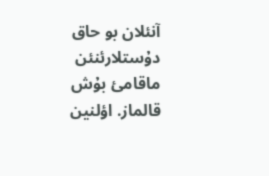آنئلان بو حاق دۇستلارئنئن ماقامئ بۇش قالماز. اؤلنین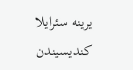یرینە سئرایلا کندیسیندن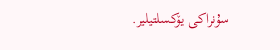سۇنراکی یۆکسلتیلیر.